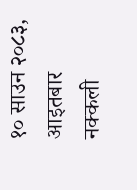१० साउन २०८३, आइतबार
नक्कली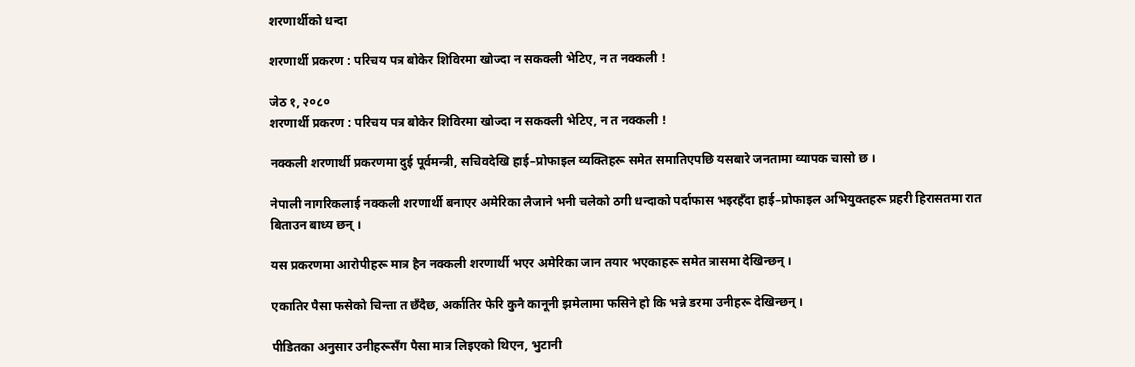शरणार्थीको धन्दा

शरणार्थी प्रकरण : परिचय पत्र बोकेर शिविरमा खोज्दा न सकक्ली भेटिए, न त नक्कली !

जेठ १, २०८०
शरणार्थी प्रकरण : परिचय पत्र बोकेर शिविरमा खोज्दा न सकक्ली भेटिए, न त नक्कली !

नक्कली शरणार्थी प्रकरणमा दुई पूर्वमन्त्री, सचिवदेखि हाई–प्रोफाइल व्यक्तिहरू समेत समातिएपछि यसबारे जनतामा व्यापक चासो छ ।

नेपाली नागरिकलाई नक्कली शरणार्थी बनाएर अमेरिका लैजाने भनी चलेको ठगी धन्दाको पर्दाफास भइरहँदा हाई–प्रोफाइल अभियुक्तहरू प्रहरी हिरासतमा रात बिताउन बाध्य छन् ।

यस प्रकरणमा आरोपीहरू मात्र हैन नक्कली शरणार्थी भएर अमेरिका जान तयार भएकाहरू समेत त्रासमा देखिन्छन् ।

एकातिर पैसा फसेको चिन्ता त छँदैछ, अर्कातिर फेरि कुनै कानूनी झमेलामा फसिने हो कि भन्ने डरमा उनीहरू देखिन्छन् ।

पीडितका अनुसार उनीहरूसँग पैसा मात्र लिइएको थिएन, भुटानी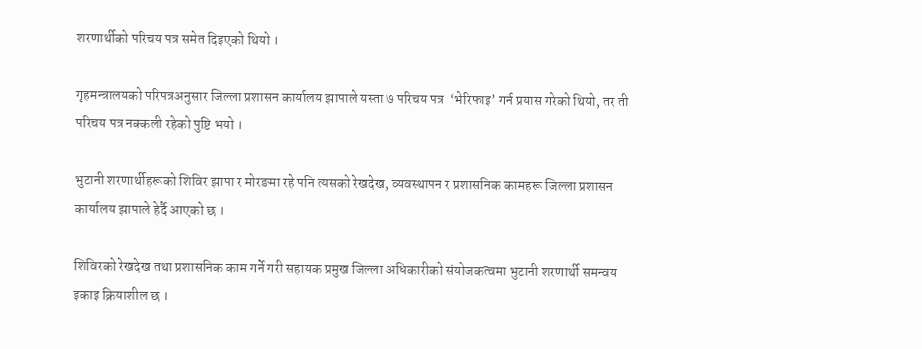शरणार्थीको परिचय पत्र समेत दिइएको थियो ।

गृहमन्त्रालयको परिपत्रअनुसार जिल्ला प्रशासन कार्यालय झापाले यस्ता ७ परिचय पत्र  ‘भेरिफाइ’ गर्न प्रयास गरेको थियो, तर ती परिचय पत्र नक्कली रहेको पुष्टि भयो ।

भुटानी शरणार्थीहरूको शिविर झापा र मोरङमा रहे पनि त्यसको रेखदेख, व्यवस्थापन र प्रशासनिक कामहरू जिल्ला प्रशासन कार्यालय झापाले हेर्दै आएको छ ।

शिविरको रेखदेख तथा प्रशासनिक काम गर्ने गरी सहायक प्रमुख जिल्ला अधिकारीको संयोजकत्वमा भुटानी शरणार्थी समन्वय इकाइ क्रियाशील छ ।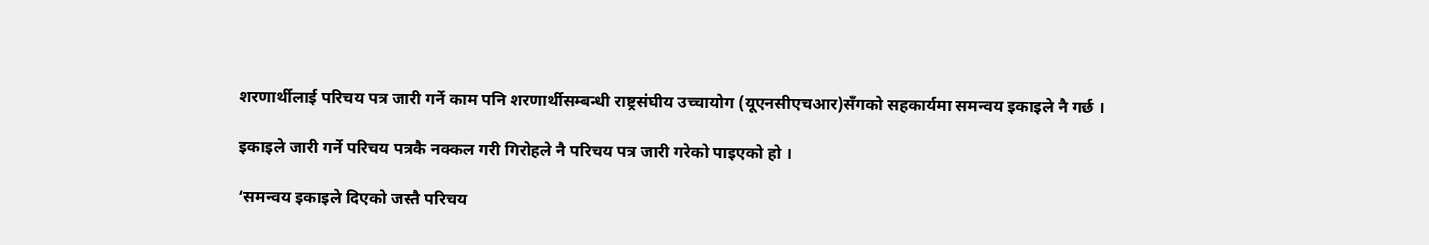शरणार्थीलाई परिचय पत्र जारी गर्ने काम पनि शरणार्थीसम्बन्धी राष्ट्रसंघीय उच्चायोग (यूएनसीएचआर)सँगको सहकार्यमा समन्वय इकाइले नै गर्छ ।

इकाइले जारी गर्ने परिचय पत्रकै नक्कल गरी गिरोहले नै परिचय पत्र जारी गरेको पाइएको हो ।

‘समन्वय इकाइले दिएको जस्तै परिचय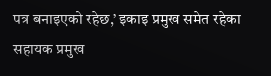पत्र बनाइएको रहेछ,’ इकाइ प्रमुख समेत रहेका सहायक प्रमुख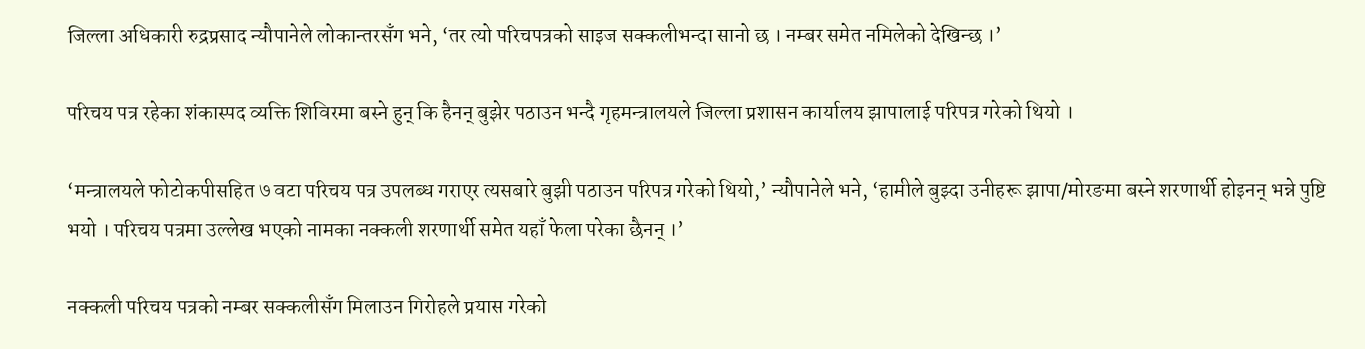जिल्ला अधिकारी रुद्रप्रसाद न्यौपानेले लोकान्तरसँग भने, ‘तर त्यो परिचपत्रको साइज सक्कलीभन्दा सानो छ । नम्बर समेत नमिलेको देखिन्छ ।’

परिचय पत्र रहेका शंकास्पद व्यक्ति शिविरमा बस्ने हुन् कि हैनन् बुझेर पठाउन भन्दै गृहमन्त्रालयले जिल्ला प्रशासन कार्यालय झापालाई परिपत्र गरेको थियो ।

‘मन्त्रालयले फोटोकपीसहित ७ वटा परिचय पत्र उपलब्ध गराएर त्यसबारे बुझी पठाउन परिपत्र गरेको थियो,’ न्यौपानेले भने, ‘हामीले बुझ्दा उनीहरू झापा/मोरङमा बस्ने शरणार्थी होइनन् भन्ने पुष्टि भयो । परिचय पत्रमा उल्लेख भएको नामका नक्कली शरणार्थी समेत यहाँ फेला परेका छैनन् ।’

नक्कली परिचय पत्रको नम्बर सक्कलीसँग मिलाउन गिरोहले प्रयास गरेको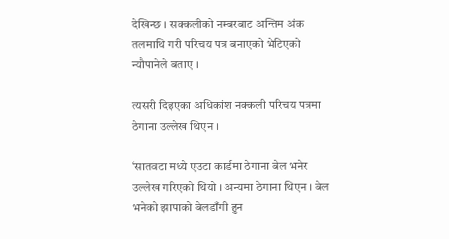देखिन्छ । सक्कलीको नम्बरबाट अन्तिम अंक तलमाथि गरी परिचय पत्र बनाएको भेटिएको न्यौपानेले बताए ।

त्यसरी दिइएका अधिकांश नक्कली परिचय पत्रमा ठेगाना उल्लेख थिएन ।

‘सातवटा मध्ये एउटा कार्डमा ठेगाना बेल भनेर उल्लेख गरिएको थियो । अन्यमा ठेगाना थिएन । बेल भनेको झापाको बेलडाँगी हुन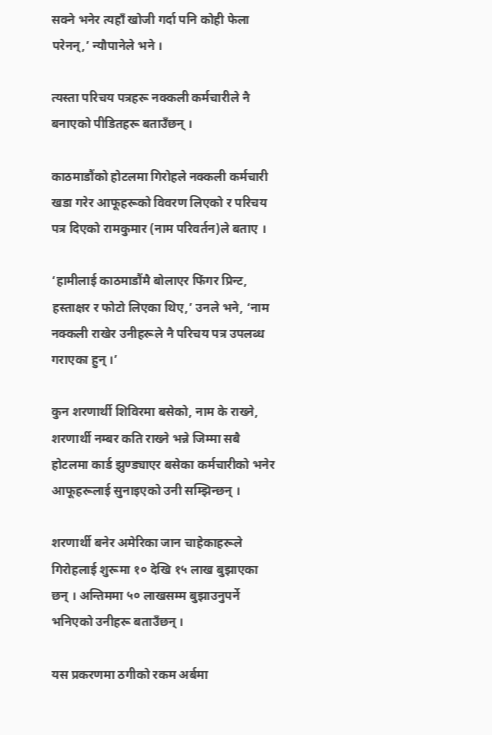सक्ने भनेर त्यहाँ खोजी गर्दा पनि कोही फेला परेनन्,’ न्यौपानेले भने ।

त्यस्ता परिचय पत्रहरू नक्कली कर्मचारीले नै बनाएको पीडितहरू बताउँछन् ।

काठमाडौंको होटलमा गिरोहले नक्कली कर्मचारी खडा गरेर आफूहरूको विवरण लिएको र परिचय पत्र दिएको रामकुमार (नाम परिवर्तन)ले बताए ।

‘हामीलाई काठमाडौंमै बोलाएर फिंगर प्रिन्ट, हस्ताक्षर र फोटो लिएका थिए,’ उनले भने, ‘नाम नक्कली राखेर उनीहरूले नै परिचय पत्र उपलब्ध गराएका हुन् ।’

कुन शरणार्थी शिविरमा बसेको, नाम के राख्ने, शरणार्थी नम्बर कति राख्ने भन्ने जिम्मा सबै होटलमा कार्ड झुण्ड्याएर बसेका कर्मचारीको भनेर आफूहरूलाई सुनाइएको उनी सम्झिन्छन् ।

शरणार्थी बनेर अमेरिका जान चाहेकाहरूले गिरोहलाई शुरूमा १० देखि १५ लाख बुझाएका छन् । अन्तिममा ५० लाखसम्म बुझाउनुपर्ने भनिएको उनीहरू बताउँछन् ।

यस प्रकरणमा ठगीको रकम अर्बमा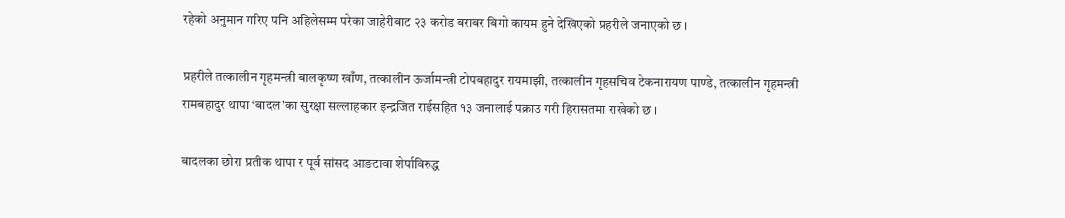रहेको अनुमान गरिए पनि अहिलेसम्म परेका जाहेरीबाट २३ करोड बराबर बिगो कायम हुने देखिएको प्रहरीले जनाएको छ ।

प्रहरीले तत्कालीन गृहमन्त्री बालकृष्ण खाँण, तत्कालीन ऊर्जामन्त्री टोपबहादुर रायमाझी, तत्कालीन गृहसचिव टेकनारायण पाण्डे, तत्कालीन गृहमन्त्री रामबहादुर थापा ‘बादल’का सुरक्षा सल्लाहकार इन्द्रजित राईसहित १३ जनालाई पक्राउ गरी हिरासतमा राखेको छ ।

बादलका छोरा प्रतीक थापा र पूर्व सांसद आङटावा शेर्पाविरुद्ध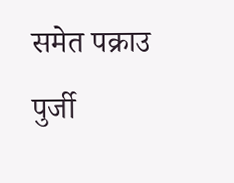समेत पक्राउ पुर्जी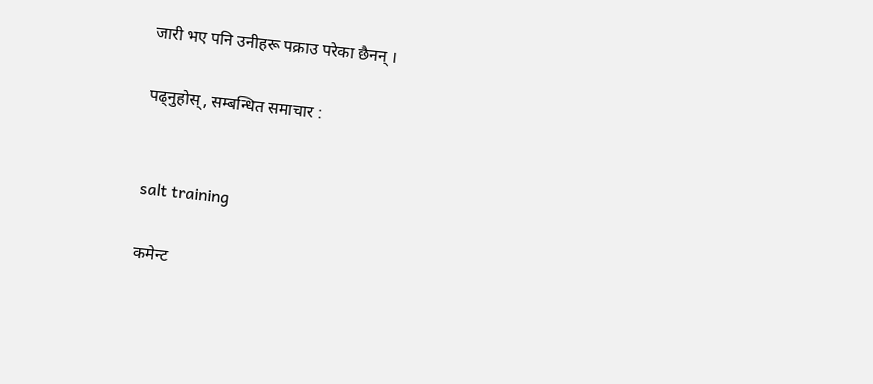जारी भए पनि उनीहरू पक्राउ परेका छैनन् ।

पढ्नुहोस्, सम्बन्धित समाचार :


salt training

कमेन्ट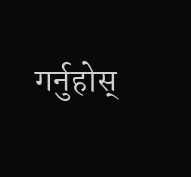गर्नुहोस्